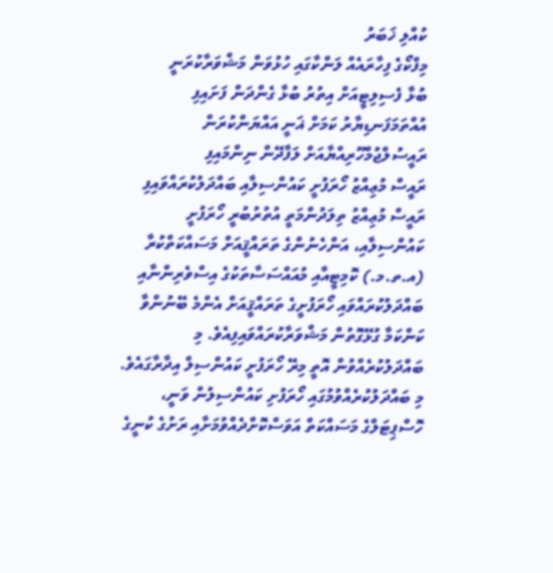ކުއްލި ޚަބަރު
މިފްކޯގެ ފިހާރައެއް ލަންކާގައި ހުޅުވަން މަޝްވަރާކުރަނީ
ބުޅާ ފެސިލިޓީއަށް އިތުރު ބުޅާ ގެންދަން ފަށައިފި
އުއްތަމަފަނޑިޔާރު ކަމަށް ޣަނީ އައްޔަންކުރަން ރައީސުލްޖުމްހޫރިއްޔާއަށް ލަފާދޭން ނިންމައިފި
ރައީސް މުޢިއްޒު ހޯރަފުށީ ކައުންސިލާއި ބައްދަލުކުރައްވައިފި
ރައީސް މުޢިއްޒު ތިލަދުންމަތީ އުތުރުބުރީ ހޯރަފުށީ ކައުންސިލާއި، އަންހެނުންގެ ތަރައްޤީއަށް މަސައްކަތްކުރާ (އ.ތ.މ.) ކޮމިޓީއާއި މުއައްސަސާތަކުގެ އިސްވެރިންނާއި ބައްދަލުކުރައްވައި ހޯރަފުށީގެ ތަރައްޤީއަށް އެންމެ ބޭނުންވާ ކަންކަމާ ގުޅޭގޮތުން މަޝްވަރާކުރައްވައިފިއެވެ. މި ބައްދަލުކުރެއްވުން އޮތީ މިރޭ ހޯރަފުށީ ކައުންސިލް އިދާރާގައެވެ.
މި ބައްދަލުކުރެއްވުމުގައި ހޯރަފުށި ކައުންސިލުން ވަނީ، ހޮސްޕިޓަލްގެ މަސައްކަތް އަވަސްކޮށްދެއްވުމަށާއި ރަށުގެ ކުނީގެ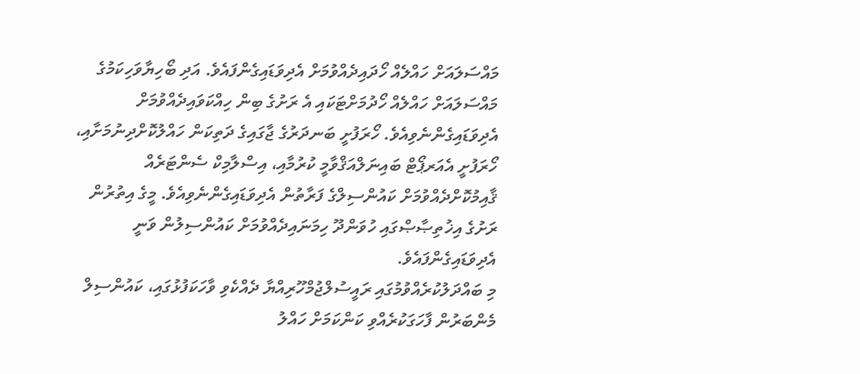މައްސަލައަށް ހައްލެއް ހޯދައިދެއްވުމަށް އެދިވަޑައިގެންފައެވެ. އަދި ބޯހިޔާވަހިކަމުގެ މައްސަލައަށް ހައްލެއް ހޯދުމަށްޓަކައި އެ ރަށުގެ ބިން ހިއްކަވައިދެއްވުމަށް އެދިވަޑައިގެންނެވިއެވެ. ހޯރަފުށީ ބަނދަރުގެ ޖާގައިގެ ދަތިކަން ހައްލުކޮށްދިނުމަށާއި، ހޯރަފުށީ އެއަރޕޯޓް ބައިނަލްއަޤްވާމީ ކުރުމާއި، އިސްލާމިކް ސެންޓަރެއް ޤާއިމުކޮށްދެއްވުމަށް ކައުންސިލްގެ ފަރާތުން އެދިވަޑައިގެންނެވިއެވެ. މީގެ އިތުރުން ރަށުގެ އިޚުތިޞާޞްގައި ހުވަންދޫ ހިމަނައިދެއްވުމަށް ކައުންސިލުން ވަނީ އެދިވަޑައިގެންފައެވެ.
މި ބައްދަލުކުރެއްވުމުގައި ރައީސުލްޖުމްހޫރިއްޔާ ދެއްކެވި ވާހަކަފުޅުގައި، ކައުންސިލް މެންބަރުން ފާހަގަކުރެއްވި ކަންކަމަށް ހައްލު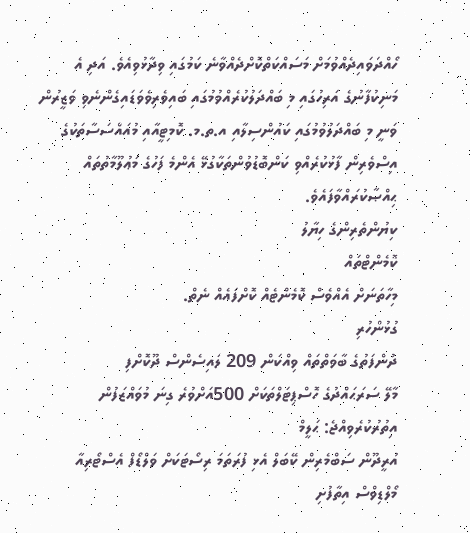ހޯއްދަވައިދެއްވުމަށް މަސައްކަތްކޮށްދެއްވާނެ ކަމުގައި ވިދާޅުވިއެވެ. އަދި އެ މަނިކުފާނުގެ އަރިހުގައި މި ބައްދަލުކުރެއްވުމުގައި ބައިވެރިވެވަޑައިގެންނެވި ވަޒީރުން ވަނީ މި ބައްދަލުވުމުގައި ކައުންސިލާއި އ.ތ.މ. ކޮމިޓީއާއި މުއައްސަސާތަކުގެ އިސްވެރިން ފާޅުކުރެއްވި ކަންބޮޑުވުންތަކާގުޅޭ އެންމެ ފަހުގެ މަޢުލޫމާތުތައް ޙިއްޞާކުރައްވާފައެވެ.
ކިޔުންތެރިންގެ ހިޔާލު
ކޮމެންޓްތައް
މިހާތަނަށް އެއްވެސް ކޮމެންޓެއް ކޮށްފައެއް ނެތް.
ގުޅުންހުރި
ދުންފަތުގެ ބާވަތްތައް ވިއްކަން 209 ލައިސެންސް ދޫކޮށްފި
މާލޭ ސަރަޙައްދުގެ ހޮސްޕިޓަލްތަކަށް 500އަށްވުރެ ގިނަ މުވައްޒަފުން އިތުރުކުރެވިއްޖެ: ޙަލީމް
އުރީދޫން ސަބްމެރިން ކޭބަލް އެޅި ފުރަތަމަ ރިސޯޓަކަށް ވަލްޑޯފް އެސްޓޯރިއާ މޯލްޑިވްސް އިތާފުށި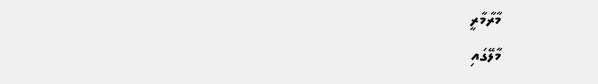މާރާމާރީ
މާލޭގައި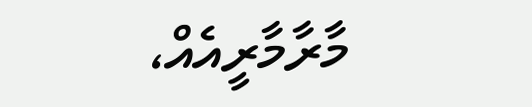މާރާމާރީއެއް،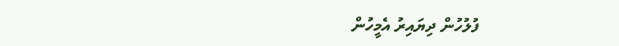ފުލުހުން ދިޔައިރު އެމީހުން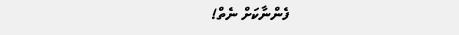ފެންނާކަށް ނެތް!